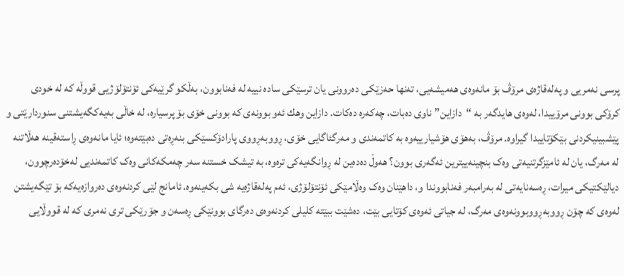پرسی نەمریی و پەلەقاژەی مرۆڤ بۆ مانەوەی هەمیشەیی، تەنها حەزێکی دەروونی یان ترسێکی سادە نییە لە فەنابوون، بەڵکو گرێیەکی ئۆنتۆلۆژیی قووڵە کە لە خودی کرۆکی بوونی مرۆییدا، لەوەی هایدگەر بە “دازاین” ناوی دەبات، چەکەرە دەکات. دازاین وهك ئەو بوونەی کە بوونی خۆی بۆ پرسیارە، لە خاڵی بەیەکگەیشتنی سنوردارێتی و پێشبینیکردنی بێکۆتاییدا گیراوە. مرۆڤ، بەهۆی هۆشیارییەوە بە کاتمەندی و مەرگئاگایی خۆی، ڕووبەڕووی پارادۆکسێکی بنەڕەتی دەبێتەوە؛ ئایا مانەوەی ڕاستەقینە هەڵاتنە لە مەرگ، یان لە ئامێزگرتنیەتی وەک بنچینەییترین ئەگەری بوون؟ هەوڵ دەدەین لە ڕوانگەیەکی ترەوە، بە تیشک خستنە سەر چەمکەکانی وەک کاتمەندیی لەخۆدەرچوون، دیالێکتیکی میرات، ڕەسەنایەتی لە بەرامبەر فەنابووندا و، داهێنان وەک وەڵامێکی ئۆنتۆلۆژی، ئەم پەلەقاژەیە شی بکەینەوە. ئامانج لێی کردنەوەی دەروازەیەکە بۆ تێگەیشتن لەوەی کە چۆن ڕووبەڕووبوونەوەی مەرگ، لە جیاتی ئەوەی کۆتایی بێت، دەشێت ببێتە کلیلی کردنەوەی دەرگای بوونێکی ڕەسەن و جۆرێکی تری نەمری کە لە قووڵایی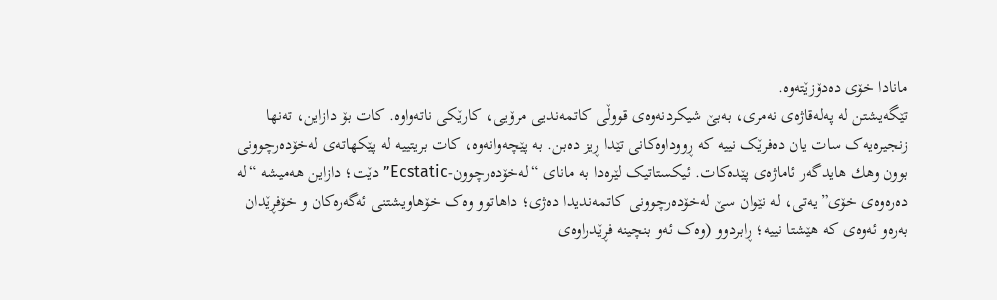مانادا خۆی دەدۆزێتەوە.
تێگەیشتن لە پەلەقاژەی نەمری، بەبێ شیکردنەوەی قووڵی کاتمەندیی مرۆیی، کارێکی ناتەواوە. کات بۆ دازاین، تەنها زنجیرەیەک سات یان دەفرێک نییە کە ڕووداوەکانی تێدا ڕیز دەبن. بە پێچەوانەوە، کات بریتییە لە پێکهاتەی لەخۆدەرچوونی بوون وهك هایدگەر ئاماژەی پێدەکات. ئیکستاتیک لێرەدا بە مانای “لەخۆدەرچوون-Ecstatic” دێت؛ دازاین هەمیشە “لە دەرەوەی خۆی”یەتی، لە نێوان سێ لەخۆدەرچوونی کاتمەندیدا دەژی؛ داهاتوو وەک خۆهاویشتنی ئەگەرەکان و خۆفڕێدان بەرەو ئەوەی کە هێشتا نییە؛ ڕابردوو (وەک ئەو بنچینە فڕێدراوەی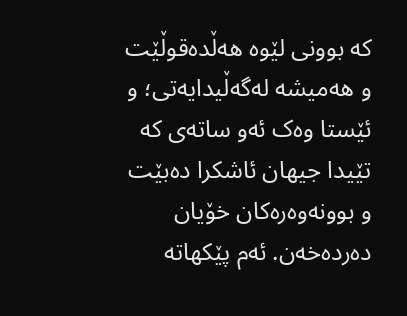کە بوونی لێوە هەڵدەقوڵێت و هەمیشە لەگەڵیدایەتی؛ و ئێستا وەک ئەو ساتەی کە تێیدا جیهان ئاشکرا دەبێت و بوونەوەرەکان خۆیان دەردەخەن. ئەم پێکهاتە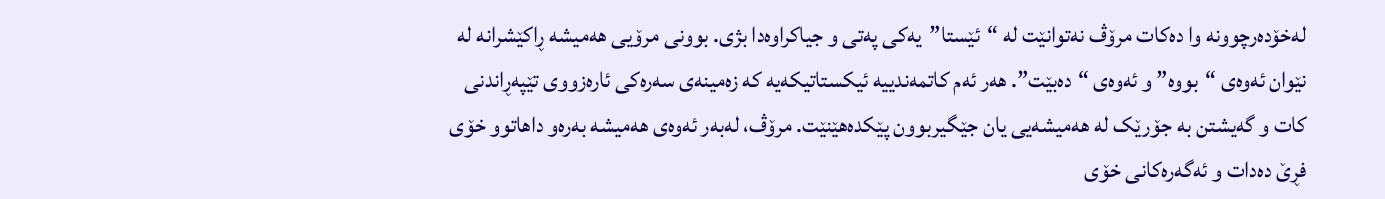لەخۆدەرچوونە وا دەکات مرۆڤ نەتوانێت لە “ئێستا”یەکی پەتی و جیاکراوەدا بژی. بوونی مرۆیی هەمیشە ڕاکێشرانە لە نێوان ئەوەی “بووە” و ئەوەی “دەبێت”. هەر ئەم کاتمەندییە ئیکستاتیکەیە کە زەمینەی سەرەکی ئارەزووی تێپەڕاندنی کات و گەیشتن بە جۆرێک لە هەمیشەیی یان جێگیربوون پێکدەهێنێت. مرۆڤ، لەبەر ئەوەی هەمیشە بەرەو داهاتوو خۆی فڕێ دەدات و ئەگەرەکانی خۆی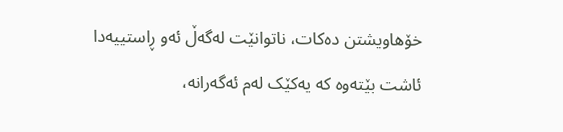خۆهاویشتن دەکات، ناتوانێت لەگەڵ ئەو ڕاستییەدا ئاشت بێتەوە کە یەکێک لەم ئەگەرانە،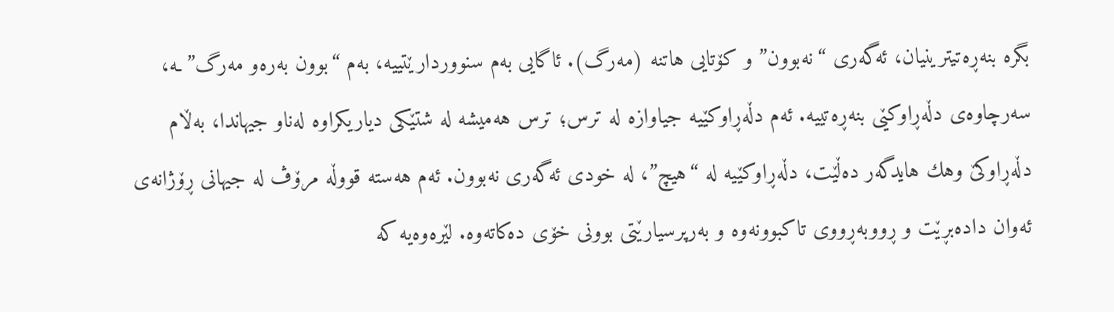بگرە بنەڕەتیترینیان، ئەگەری “نەبوون” و کۆتایی هاتنە (مەرگ). ئاگایی بەم سنووردارێتییە، بەم “بوون بەرەو مەرگ”ـە، سەرچاوەی دڵەڕاوکێی بنەڕەتییە. ئەم دڵەڕاوکێیە جیاوازە لە ترس؛ ترس هەمیشە لە شتێکی دیاریکراوە لەناو جیهاندا، بەڵام دڵەڕاوکێ وهك هایدگەر دەڵێت، دڵەڕاوکێیە لە “هیچ”، لە خودی ئەگەری نەبوون. ئەم هەستە قووڵە مرۆڤ لە جیهانی ڕۆژانەی ئەوان دادەبڕێت و ڕووبەڕووی تاکبوونەوە و بەرپرسیارێتی بوونی خۆی دەکاتەوە. لێرەوەیە کە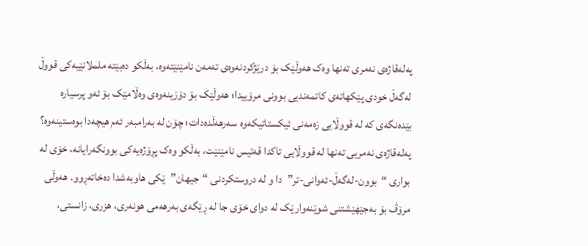پەلەقاژەی نەمری تەنها وەک هەوڵێک بۆ درێژکردنەوەی تەمەن نامێنێتەوە، بەڵکو دەبێتە ململانێیەکی قووڵ لەگەڵ خودی پێکهاتەی کاتمەندیی بوونی مرۆییدا؛ هەوڵێک بۆ دۆزینەوەی وەڵامێک بۆ ئەو پرسیارە بێدەنگەی کە لە قووڵایی زەمەنی ئیکستاتیکەوە سەرهەڵدەدات؛ چۆن لە بەرامبەر ئەم هیچەدا بوەستینەوە؟
پەلەقاژەی نەمریی تەنها لە قووڵایی تاکدا قەتیس نامێنێت، بەڵکو وەک پڕۆژەیەکی بوونگەرایانە، خۆی لە بواری “بوون-لەگەڵ-ئەوانی-تر”دا و لە دروستکردنی “جیهان”ێکی هاوبەشدا دەخاتەڕوو. هەوڵی مرۆڤ بۆ بەجێهێشتنی شوێنەوارێک لە دوای خۆی جا لە ڕێگەی بەرهەمی هونەری، هزری، زانستی،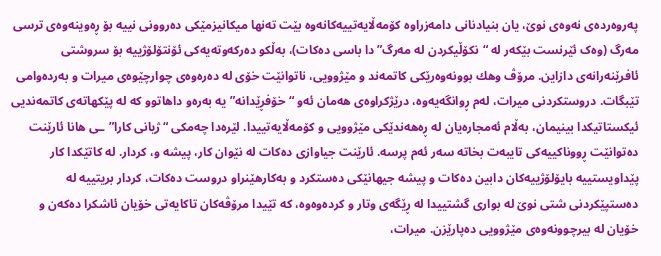پەروەردەی نەوەی نوێ، یان بنیادنانی دامەزراوە کۆمەڵایەتییەکانەوە بێت تەنها میکانیزمێکی دەروونی نییە بۆ ڕەوینەوەی ترسی مەرگ (وەک ئێرنست بێکەر لە “نکۆڵیکردن لە مەرگ”دا باسی دەکات)، بەڵکو دەرکەوتەیەکی ئۆنتۆلۆژییە بۆ سروشتی ئافرێنەرانەی دازاین. مرۆڤ وهك بوونەوەرێکی کاتمەند و مێژوویی، ناتوانێت خۆی لە دەرەوەی چوارچێوەی میرات و بەردەوامی تێبگات. دروستکردنی میرات، لەم ڕوانگەیەوە، درێژکراوەی هەمان ئەو “خۆفڕێدانە”یە بەرەو داهاتوو کە لە پێکهاتەی کاتمەندیی ئیکستاتیکدا بینیمان، بەڵام ئەمجارەیان لە ڕەهەندێکی مێژوویی و کۆمەڵایەتییدا. لێرەدا چەمکی “ژیانی کارا”ـی هانا ئارێنت دەتوانێت ڕووناکییەکی تایبەت بخاتە سەر ئەم پرسە. ئارێنت جیاوازی دەکات لە نێوان کار، پیشە و، کردار. لە کاتێکدا کار پێداویستییە بایۆلۆژییەکان دابین دەکات و پیشە جیهانێکی دەستکرد و بەکارهێنراو دروست دەکات، کردار بریتییە لە دەستپێکردنی شتی نوێ لە بواری گشتییدا لە ڕێگەی وتار و کردەوەوە، کە تێیدا مرۆڤەکان تاکایەتی خۆیان ئاشکرا دەکەن و خۆیان لە بیرچوونەوەی مێژوویی دەپارێزن. میرات،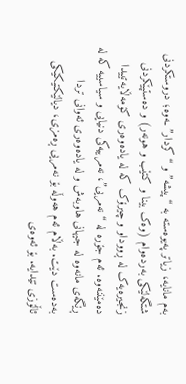بەم مانایە، زیاتر پەیوەستە بە “پیشە” و “کردار”ـەوە؛ دروستکردنی شتگەلێکی بەردەوام (وەک بینا و کتێب و هونەر) و دەستپێکردنی زنجیرەیەک لە ڕووداو و چیرۆک کە لە یادەوەری کۆمەڵایەتییدا دەمێننەوە. ئەم جۆرە لە “نەمریی”، نەمرییەکی دنیایی و سیاسییە کە لە ڕێگەی مانەوە لە جیهانی هاوبەش و لە یادەوەری ئەوانی تردا بەدەست دێت. بەڵام ئەم هەوڵە بۆ نەمریی ڕەمزی، دیالێکتیکێکی ئاڵۆزی تێدایە. بۆ ئەوەی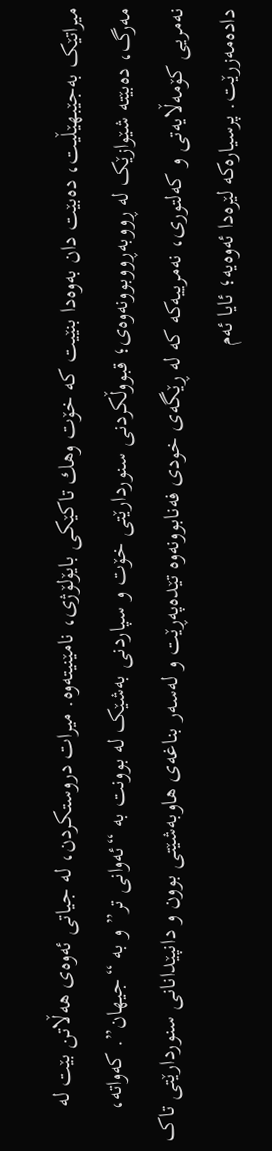میراتێک بەجێبهێڵیت، دەبێت دان بەوەدا بنێیت کە خۆت وهك تاکێکی بایۆلۆژی، نامێنیتەوە. میرات دروستکردن، لە جیاتی ئەوەی هەڵاتن بێت لە مەرگ، دەبێتە شێوازێک لە ڕووبەڕووبوونەوەی؛ قبووڵکردنی سنوردارێتی خۆت و سپاردنی بەشێک لە بوونت بە “ئەوانی تر” و بە “جیهان”. کەواتە، نەمریی کۆمەڵایەتی و کەلتوری، نەمرییەکە کە لە ڕێگەی خودی فەنابوونەوە تێدەپەڕێت و لەسەر بناغەی هاوبەشێتی بوون و دانپێدانانی سنوردارێتی تاک دادەمەزرێت. پرسیارەکە لێرەدا ئەوەیە؛ ئایا ئەم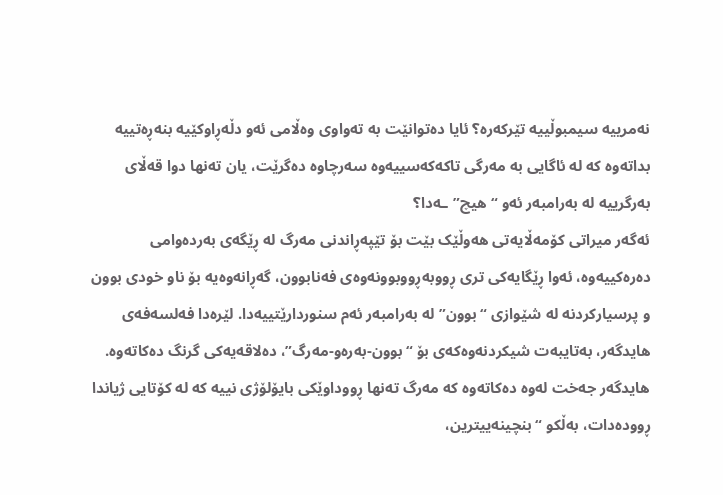نەمرییە سیمبوڵییە تێرکەرە؟ ئایا دەتوانێت بە تەواوی وەڵامی ئەو دڵەڕاوکێیە بنەڕەتییە بداتەوە کە لە ئاگایی بە مەرگی تاکەکەسییەوە سەرچاوە دەگرێت، یان تەنها دوا قەڵای بەرگرییە لە بەرامبەر ئەو “هیچ”ـەدا؟
ئەگەر میراتی کۆمەڵایەتی هەوڵێک بێت بۆ تێپەڕاندنی مەرگ لە ڕێگەی بەردەوامی دەرەکییەوە، ئەوا ڕێگایەکی تری ڕووبەڕووبوونەوەی فەنابوون، گەڕانەوەیە بۆ ناو خودی بوون و پرسیارکردنە لە شێوازی “بوون” لە بەرامبەر ئەم سنوردارێتییەدا. لێرەدا فەلسەفەی هایدگەر، بەتایبەت شیکردنەوەکەی بۆ “بوون-بەرەو-مەرگ”، دەلاقەیەکی گرنگ دەکاتەوە. هایدگەر جەخت لەوە دەکاتەوە کە مەرگ تەنها ڕووداوێکی بایۆلۆژی نییە کە لە کۆتایی ژیاندا ڕوودەدات، بەڵکو “بنچینەییترین،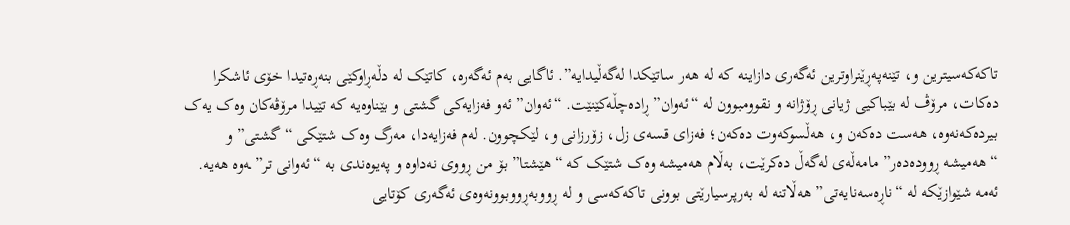تاکەکەسیترین و، تێنەپەڕێنراوترین ئەگەری دازاینە کە لە هەر ساتێکدا لەگەڵیدایە”. ئاگایی بەم ئەگەرە، کاتێک لە دڵەڕاوکێی بنەڕەتیدا خۆی ئاشکرا دەکات، مرۆڤ لە بێباکیی ژیانی ڕۆژانە و نقوومبوون لە “ئەوان” ڕادەچڵەکێنێت. “ئەوان” ئەو فەزایەکی گشتی و بێناوەیە کە تێیدا مرۆڤەکان وەک یەک بیردەکەنەوە، هەست دەکەن و، هەڵسوکەوت دەکەن؛ فەزای قسەی زل، زۆرزانی و، لێکچوون. لەم فەزایەدا، مەرگ وەک شتێکی “گشتی” و “هەمیشە ڕوودەدەر” مامەڵەی لەگەڵ دەکرێت، بەڵام هەمیشە وەک شتێک کە “هێشتا” بۆ من ڕووی نەداوە و پەیوەندی بە “ئەوانی تر”ـەوە هەیە. ئەمە شێوازێکە لە “ناڕەسەنایەتی” هەڵاتنە لە بەرپرسیارێتی بوونی تاکەکەسی و لە ڕووبەڕووبوونەوەی ئەگەری کۆتایی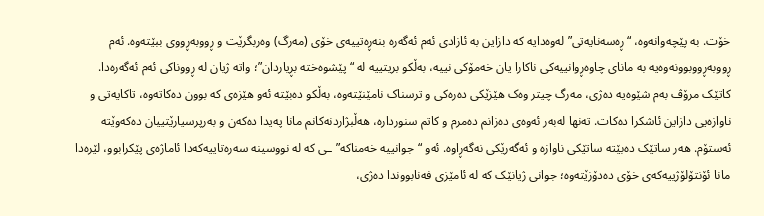خۆت. بە پێچەوانەوە، “ڕەسەنایەتی” لەوەدایە کە دازاین بە ئازادی ئەم ئەگەرە بنەڕەتییەی خۆی (مەرگ) وەربگرێت و ڕووبەڕووی ببێتەوە. ئەم ڕووبەڕووبوونەوەیە بە مانای چاوەڕوانییەکی ناکارا یان خەمۆکی نییە، بەڵکو بریتییە لە “پێشوەختە بڕیاردان”؛ واتە ژیان لە ڕووناکی ئەم ئەگەرەدا. کاتێک مرۆڤ بەم شێوەیە دەژی، مەرگ چیتر وەک هێزێکی دەرەکی و ترسناک نامێنێتەوە، بەڵکو دەبێتە ئەو هێزەی کە بوون دەکاتەوە، تاکایەتی و ناوازەیی دازاین ئاشکرا دەکات. تەنها لەبەر ئەوەی دەزانم دەمرم و کاتم سنوردارە، هەڵبژاردنەکانم مانا پەیدا دەکەن و بەرپرسیارێتییان دەکەوێتە ئەستۆم. هەر ساتێک دەبێتە ساتێکی ناوازە و ئەگەرێکی نەگەڕاوە. ئەو “جوانییە خەمناکە”ـی کە لە نووسینە سەرەتاییەکەدا ئاماژەی پێکرابوو، لێرەدا مانا ئۆنتۆلۆژییەکەی خۆی دەدۆزێتەوە؛ جوانی ژیانێک کە لە ئامێزی فەنابووندا دەژی،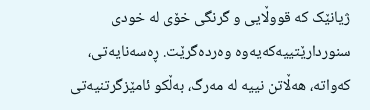ژیانێک کە قووڵایی و گرنگی خۆی لە خودی سنوردارێتییەکەیەوە وەردەگرێت. ڕەسەنایەتی، کەواتە، هەڵاتن نییە لە مەرگ، بەڵکو ئامێزگرتنیەتی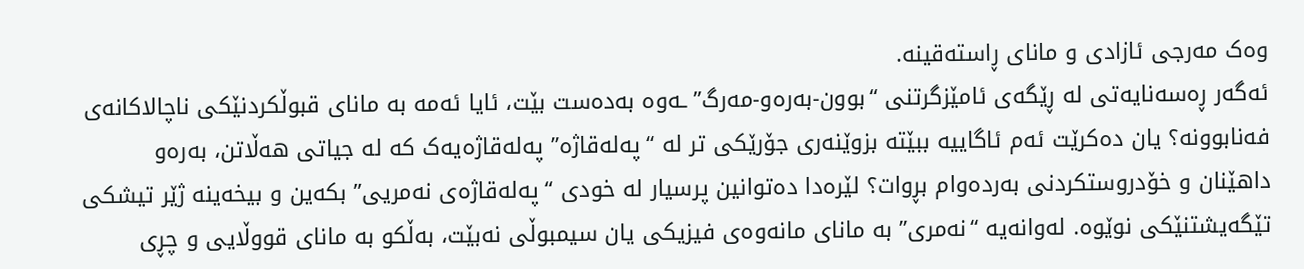وەک مەرجی ئازادی و مانای ڕاستەقینە.
ئەگەر ڕەسەنایەتی لە ڕێگەی ئامێزگرتنی “بوون-بەرەو-مەرگ”ـەوە بەدەست بێت، ئایا ئەمە بە مانای قبوڵکردنێکی ناچالاکانەی فەنابوونە؟ یان دەکرێت ئەم ئاگاییە ببێتە بزوێنەری جۆرێکی تر لە “پەلەقاژە” پەلەقاژەیەک کە لە جیاتی هەڵاتن، بەرەو داهێنان و خۆدروستکردنی بەردەوام بڕوات؟ لێرەدا دەتوانین پرسیار لە خودی “پەلەقاژەی نەمریی” بکەین و بیخەینە ژێر تیشکی تێگەیشتنێکی نوێوە. لەوانەیە “نەمری” بە مانای مانەوەی فیزیکی یان سیمبوڵی نەبێت، بەڵکو بە مانای قووڵایی و چڕی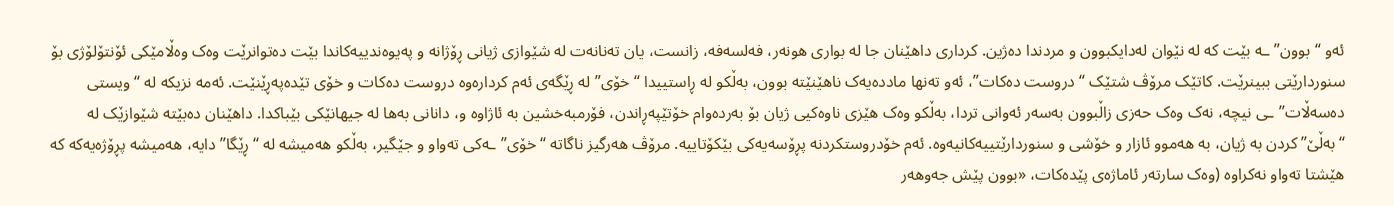ئەو “بوون”ـە بێت کە لە نێوان لەدایکبوون و مردندا دەژین. کرداری داهێنان جا لە بواری هونەر، فەلسەفە، زانست، یان تەنانەت لە شێوازی ژیانی ڕۆژانە و پەیوەندییەکاندا بێت دەتوانرێت وەک وەڵامێکی ئۆنتۆلۆژی بۆ سنوردارێتی ببینرێت. کاتێک مرۆڤ شتێک “دروست دەکات”، ئەو تەنها ماددەیەک ناهێنێتە بوون، بەڵکو لە ڕاستییدا “خۆی” لە ڕێگەی ئەم کردارەوە دروست دەکات و خۆی تێدەپەڕێنێت. ئەمە نزیکە لە “ویستی دەسەڵات”ـی نیچە، نەک وەک حەزی زاڵبوون بەسەر ئەوانی تردا، بەڵکو وەک هێزی ناوەکیی ژیان بۆ بەردەوام خۆتێپەڕاندن، فۆرمبەخشین بە ئاژاوە و، دانانی بەها لە جیهانێکی بێباکدا. داهێنان دەبێتە شێوازێک لە “بەڵێ”کردن بە ژیان، بە هەموو ئازار و خۆشی و سنوردارێتییەکانیەوە. ئەم خۆدروستکردنە پڕۆسەیەکی بێکۆتاییە. مرۆڤ هەرگیز ناگاتە “خۆی”ـەکی تەواو و جێگیر، بەڵکو هەمیشە لە “ڕێگا”دایە، هەمیشە پڕۆژەیەکە کە هێشتا تەواو نەکراوە (وەک سارتەر ئاماژەی پێدەکات، «بوون پێش جەوهەر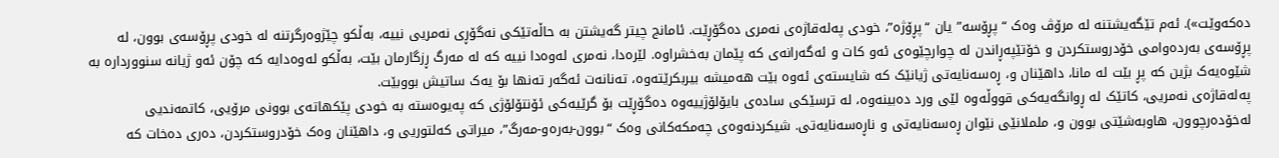دەکەوێت»). ئەم تێگەیشتنە لە مرۆڤ وەک “پڕۆسە” یان “پڕۆژە”، خودی پەلەقاژەی نەمری دەگۆڕێت. ئامانج چیتر گەیشتن بە حاڵەتێکی نەگۆڕی نەمریی نییە، بەڵکو چێژوەرگرتنە لە خودی پڕۆسەی بوون، لە پڕۆسەی بەردەوامی خۆدروستکردن و خۆتێپەڕاندن لە چوارچێوەی ئەو کات و ئەگەرانەی کە پێمان بەخشراوە. لێرەدا، نەمری لەوەدا نییە کە لە مەرگ ڕزگارمان بێت، بەڵکو لەوەدایە کە چۆن ئەو ژیانە سنووردارە بە شێوەیەک بژین کە پڕ بێت لە مانا، داهێنان و، ڕەسەنایەتی ژیانێک کە شایستەی ئەوە بێت هەمیشە بیربکرێتەوە، تەنانەت ئەگەر تەنها بۆ یەک ساتیش بووبێت.
پەلەقاژەی نەمریی، کاتێک لە ڕوانگەیەکی قووڵەوە لێی ورد دەبینەوە، لە ترسێکی سادەی بایۆلۆژییەوە دەگۆڕێت بۆ گرێیەکی ئۆنتۆلۆژی کە پەیوەستە بە خودی پێکهاتەی بوونی مرۆیی، کاتمەندیی لەخۆدەرچوون، هاوبەشێتی بوون و، ململانێی نێوان ڕەسەنایەتی و ناڕەسەنایەتی. شیکردنەوەی چەمکەکانی وەک “بوون-بەرەو-مەرگ”، میراتی کەلتوریی و، داهێنان وەک خۆدروستکردن، دەری دەخات کە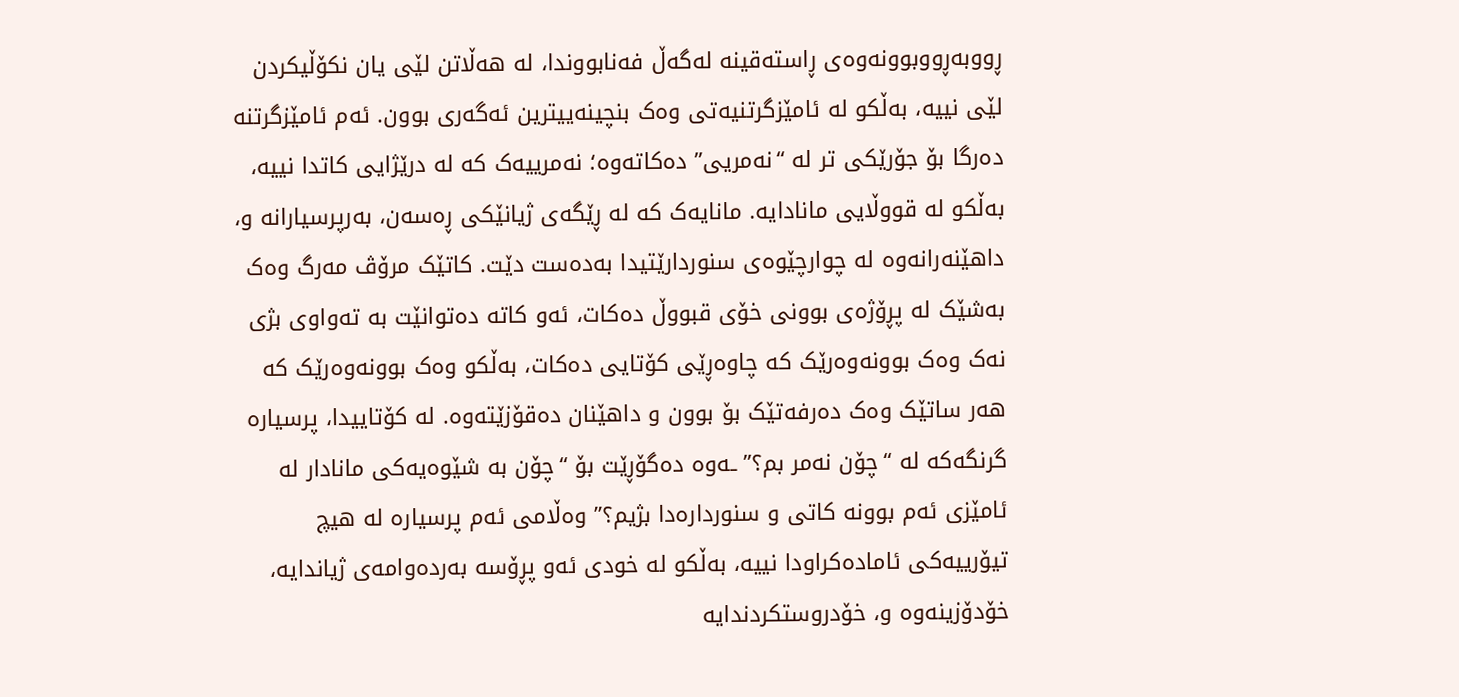ڕووبەڕووبوونەوەی ڕاستەقینە لەگەڵ فەنابووندا، لە هەڵاتن لێی یان نکۆڵیکردن لێی نییە، بەڵکو لە ئامێزگرتنیەتی وەک بنچینەییترین ئەگەری بوون. ئەم ئامێزگرتنە دەرگا بۆ جۆرێکی تر لە “نەمریی” دەکاتەوە؛ نەمرییەک کە لە درێژایی کاتدا نییە، بەڵکو لە قووڵایی مانادایە. مانایەک کە لە ڕێگەی ژیانێکی ڕەسەن، بەرپرسیارانە و، داهێنەرانەوە لە چوارچێوەی سنوردارێتیدا بەدەست دێت. کاتێک مرۆڤ مەرگ وەک بەشێک لە پڕۆژەی بوونی خۆی قبووڵ دەکات، ئەو کاتە دەتوانێت بە تەواوی بژی نەک وەک بوونەوەرێک کە چاوەڕێی کۆتایی دەکات، بەڵکو وەک بوونەوەرێک کە هەر ساتێک وەک دەرفەتێک بۆ بوون و داهێنان دەقۆزێتەوە. لە کۆتاییدا، پرسیارە گرنگەکە لە “چۆن نەمر بم؟”ـەوە دەگۆڕێت بۆ “چۆن بە شێوەیەکی مانادار لە ئامێزی ئەم بوونە کاتی و سنوردارەدا بژیم؟” وەڵامی ئەم پرسیارە لە هیچ تیۆرییەکی ئامادەکراودا نییە، بەڵکو لە خودی ئەو پڕۆسە بەردەوامەی ژیاندایە، خۆدۆزینەوە و، خۆدروستکردندایە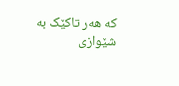کە هەر تاکێک بە شێوازی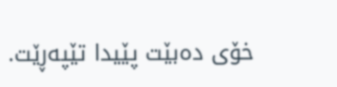خۆی دەبێت پێیدا تێپەڕێت.